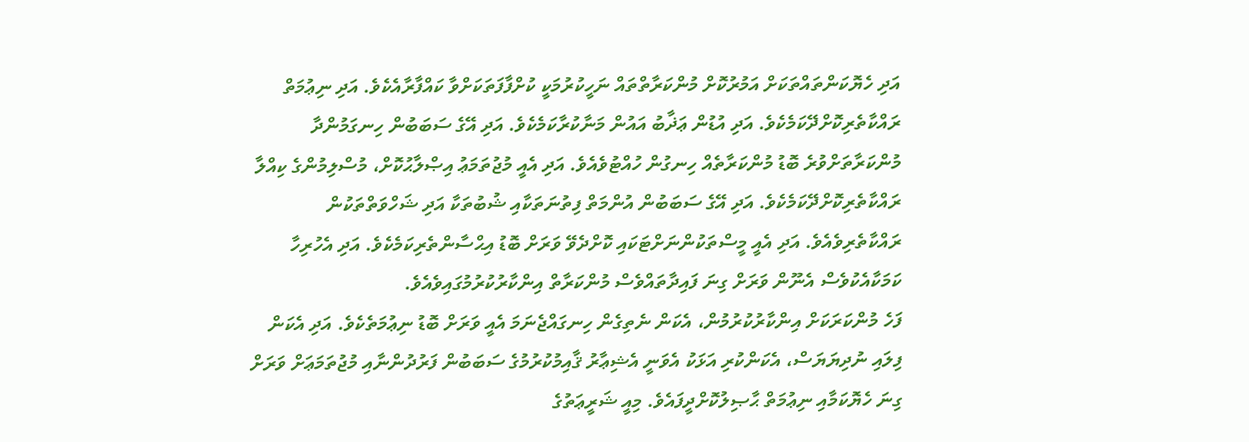އަދި ހެޔޮކަންތައްތަކަށް އަމުރުކޮށް މުންކަރާތްތައް ނަހީކުރުމަކީ ކުށްފާފަތަކަށްވާ ކައްފާރާއެކެވެ. އަދި ނިޢުމަތް ރައްކާތެރިކޮށްދޭކަމެކެވެ. އަދި އުޑުން ޢަޛާބު އައުން މަނާކުރާކަމެކެވެ. އަދި އޭގެ ސަބަބުން ހިނގަމުންދާ މުންކަރާތަށްވުރެ ބޮޑު މުންކަރާތެއް ހިނގުން ހުއްޓުވެއެވެ. އަދި އެއީ މުޖުތަމަޢު އިޞްލާޙުކޮށް، މުސްލިމުންގެ ކިއްލާ ރައްކާތެރިކޮށްދޭކަމެކެވެ. އަދި އޭގެ ސަބަބުން އުންމަތް ފިތުނަތަކާއި ޝުބުތަކާ އަދި ޝަހްވަތްތަކުން ރައްކާތެރިވެއެވެ. އަދި އެއީ މީސްތަކުންނަށްޓަކައި ކޮށްދެވޭ ވަރަށް ބޮޑު އިޙްސާންތެރިކަމެކެވެ. އަދި އެހުރިހާ ކަމަކާއެކުވެސް އެނޫން ވަރަށް ގިނަ ފައިދާތައްވެސް މުންކަރާތް އިންކާރުކުރުމުގައިވެއެވެ.
ފަހެ މުންކަރަކަށް އިންކާރުކުރުމުން، އެކަން ނެތިގެން ހިނގައްޖެނަމަ އެއީ ވަރަށް ބޮޑު ނިޢުމަތެކެވެ. އަދި އެކަން ފިލައި ނުދިޔަޔަސް، އެކަންކުރި އަޅަކު އެވަނީ އެޝިޢާރު ޤާއިމުކުރުމުގެ ސަބަބުން ފަރުދުންނާއި މުޖުތަމަޢަށް ވަރަށް ގިނަ ހެޔޮކަމާއި ނިޢުމަތް ޙާޞިލުކޮށްދީފައެވެ. މިއީ ޝަރީޢަތުގެ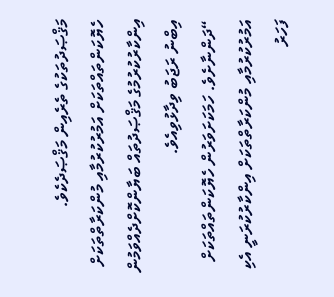މަޤްޞަދުތަކުގެ ތެރެއިން މަޤްޞަދެކެވެ.
ހެޔޮކަންތައްތަކަށް އަމުރުކުރުމާއި މުންކަރާތްތަކަށް އިންކާރުކުރުމުގެ މަޤްޞަދުތައް ބަޔާންކޮށްދެއްވަމުން އިބްނު ރަޖަބު ވިދާޅުވިއެވެ.
“ދަންނާށެވެ. ހަމަކަށަވަރުން ހެޔޮކަންތައްތަކަށް އަމުރުކުރުމާއި މުންކަރާތްތަކަށް އިންކާރުކުރަނީ އެކި ފަހަރު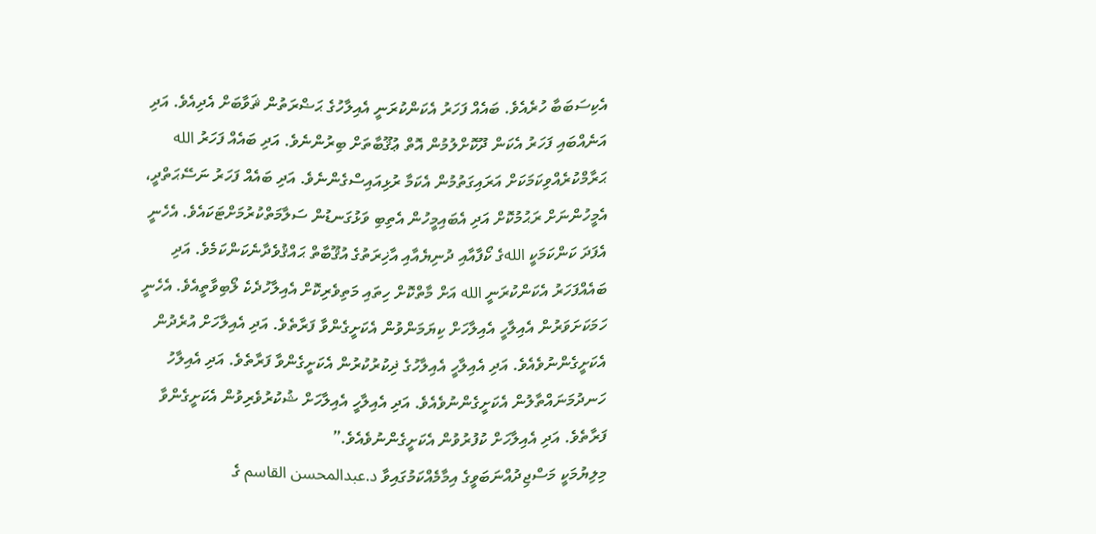އެކިސަބަބާ ހުރެއެވެ. ބައެއް ފަހަރު އެކަންކުރަނީ އެއިލާހުގެ ޙަޟްރަތުން ޘަވާބަށް އެދިއެވެ. އަދި އަނެއްބައި ފަހަރު އެކަން ދޫކޮށްލުމުން އޮތް ޢުޤޫބާތަށް ބިރުންނެވެ. އަދި ބައެއް ފަހަރު الله ޙަރާމްކުރެއްވިކަމަކަށް އަރައިގަތުމުން އެކަމާ ރުޅިއައިސްގެންނެވެ. އަދި ބައެއް ފަހަރު ނަސޭޙަތްދީ، އެމީހުންނަށް ރަޙުމުކޮށް އަދި އެބައިމީހުން އެތިބި ވަޅުގަނޑުން ސަލާމަތްކުރުމަށްޓަކައެވެ. އެހެނީ އެފަދަ ކަންކަމަކީ اللهގެ ކޯފާއާއި ދުނިޔެއާއި އާޚިރަތުގެ އުޤޫބާތް ޙައްޤުވެދާނެކަންކަމެވެ. އަދި ބައެއްފަހަރު އެކަންކުރަނީ الله އަށް މާތްކޮށް ހިތައި މަތިވެރިކޮށް އެއިލާހުދެކެ ލޯބިވާތީއެވެ. އެހެނީ ހަމަކަށަވަރުން އެއިލާހީ އެއިލާހަށް ކިޔަމަންވުން އެކަށީގެންވާ ފަރާތެވެ. އަދި އެއިލާހަށް އުރެދުން އެކަށީގެންނުވެއެވެ. އަދި އެއިލާހީ އެއިލާހުގެ ޛިކުރުކުރުން އެކަށީގެންވާ ފަރާތެވެ. އަދި އެއިލާހު ހަނދުމަނައްތާލުން އެކަށީގެންނުވެއެވެ. އަދި އެއިލާހީ އެއިލާހަށް ޝުކުރުވެރިވުން އެކަށީގެންވާ ފަރާތެވެ. އަދި އެއިލާހަށް ކުފުރުވުން އެކަށީގެންނުވެއެވެ.”
މިލިޔުމަކީ މަސްޖިދުއްނަބަވީގެ އިމާމެއްކަމުގައިވާ د.عبدالمحسن القاسم ގެ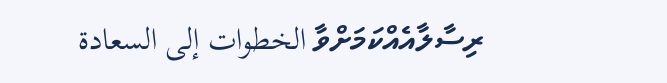ރިސާލާއެއްކަމަށްވާ الخطوات إلى السعادة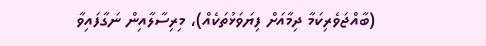(ބާއްޖަވެރިކަމާ ދިމާއަށް ފިޔަވަޅުތަކެއް)، މިރިސާލާއިން ނަގާފައިވާ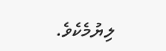ލިޔުމެކެވެ.